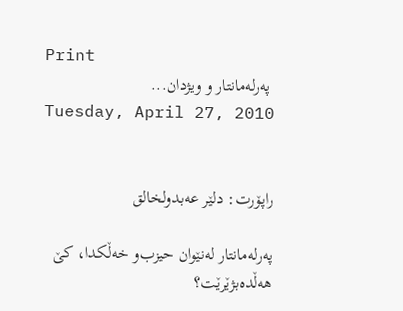Print
 په‌رله‌مانتار و ویژدان...
Tuesday, April 27, 2010


راپۆرت: دلێر عه‌بدولخالق

په‌رله‌مانتار له‌نێوان حیزب‌و خه‌ڵكدا، كێ‌ هه‌ڵده‌بژێرێت؟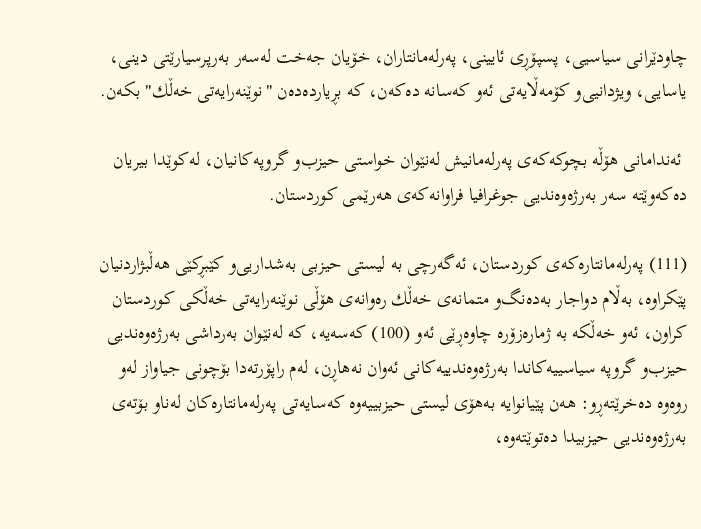چاودێرانی‌ سیاسیی‌، پسپۆڕی‌ ئایینی‌، په‌رله‌مانتاران، خۆیان جه‌خت له‌سه‌ر به‌رپرسیارێتی‌ دینی‌، یاسایی‌، ویژدانیی‌‌و كۆمه‌ڵایه‌تی‌ ئه‌و كه‌سانه‌ ده‌كه‌ن، كه‌ بڕیارده‌ده‌ن "نوێنه‌رایه‌تی‌ خه‌ڵك" بكه‌ن.

 ئه‌ندامانی‌ هۆڵه‌ بچوكه‌كه‌ی‌ په‌رله‌مانیش له‌نێوان خواستی‌ حیزب‌و گروپه‌كانیان، له‌كوێدا بیریان ده‌كه‌وێته‌ سه‌ر به‌رژه‌وه‌ندیی‌ جوغرافیا فراوانه‌كه‌ی‌ هه‌رێمی‌ كوردستان.

(111) په‌رله‌مانتاره‌كه‌ی‌ كوردستان، ئه‌گه‌رچی‌ به‌ لیستی‌ حیزبی‌ به‌شداریی‌‌و كێبڕكێی‌ هه‌ڵبژاردنیان پێكراوه‌، به‌ڵام دواجار به‌ده‌نگ‌و متمانه‌ی‌ خه‌ڵك ره‌وانه‌ی‌ هۆڵی‌ نوێنه‌رایه‌تی‌ خه‌ڵكی‌ كوردستان كراون، ئه‌و خه‌ڵكه‌ به‌ ژماره‌زۆره‌ چاوه‌ڕێی‌ ئه‌و (100) كه‌سه‌یه‌، كه‌ له‌نێوان به‌رداشی‌ به‌رژه‌وه‌ندیی‌ حیزب‌و گروپه‌ سیاسییه‌كاندا به‌رژه‌وه‌ندییه‌كانی‌ ئه‌وان نه‌هاڕن، له‌م راپۆرته‌دا بۆچونی‌ جیاواز له‌و روه‌وه‌ ده‌خرێته‌ڕو: هه‌ن پێیانوایه‌ به‌هۆی‌ لیستی‌ حیزبییه‌وه‌ كه‌سایه‌تی‌ په‌رله‌مانتاره‌كان له‌ناو بۆته‌ی‌ به‌رژه‌وه‌ندیی‌ حیزبیدا ده‌توێته‌وه‌،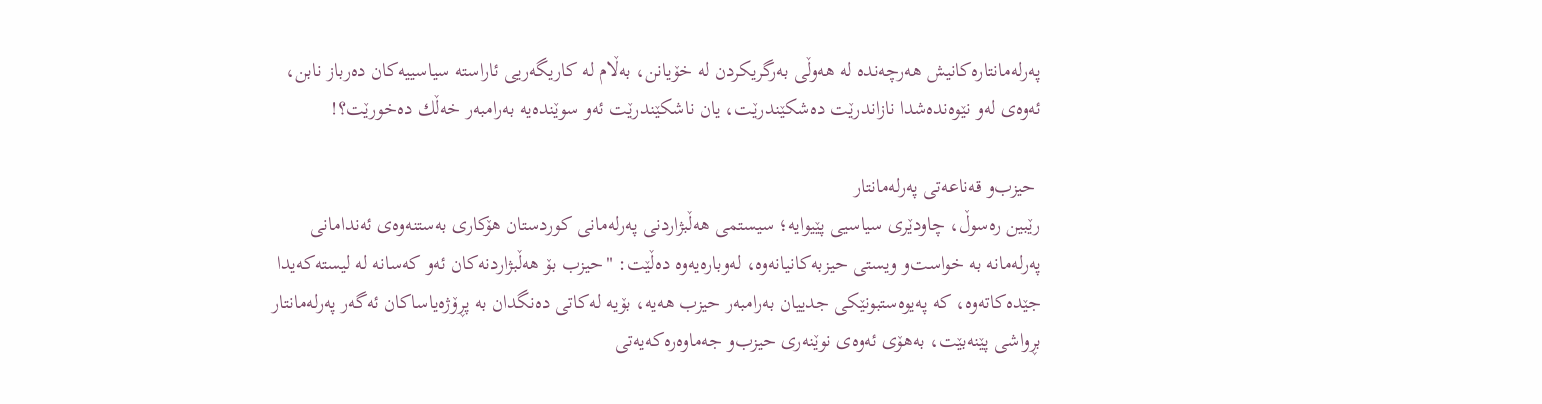په‌رله‌مانتاره‌كانیش هه‌رچه‌نده‌ له‌ هه‌وڵی‌ به‌رگریكردن له‌ خۆیانن، به‌ڵام له‌ كاریگه‌ریی‌ ئاراسته‌ سیاسییه‌كان ده‌رباز نابن، ئه‌وه‌ی‌ له‌و نێوه‌نده‌شدا نازاندرێت ده‌شكێندرێت، یان ناشكێندرێت ئه‌و سوێنده‌یه‌ به‌رامبه‌ر خه‌ڵك ده‌خورێت؟!

 حیزب‌و قه‌ناعه‌تی‌ په‌رله‌مانتار
رێبین ره‌سوڵ‌، چاودێری‌ سیاسیی‌ پێیوایه‌؛ سیستمی‌ هه‌ڵبژاردنی‌ په‌رله‌مانی‌ كوردستان هۆكاری‌ به‌ستنه‌وه‌ی‌ ئه‌ندامانی‌ په‌رله‌مانه‌ به‌ خواست‌و ویستی‌ حیزبه‌كانیانه‌وه‌، له‌وباره‌یه‌وه‌ ده‌ڵێت: "حیزب بۆ هه‌ڵبژاردنه‌كان ئه‌و كه‌سانه‌ له‌ لیسته‌كه‌یدا جێده‌كاته‌وه‌، كه‌ په‌یوه‌ستبونێكی‌ جدییان به‌رامبه‌ر حیزب هه‌یه‌، بۆیه‌ له‌كاتی‌ ده‌نگدان به‌ پڕۆژه‌یاساكان ئه‌گه‌ر په‌رله‌مانتار بڕواشی‌ پێنه‌بێت، به‌هۆی‌ ئه‌وه‌ی‌ نوێنه‌ری‌ حیزب‌و جه‌ماوه‌ره‌كه‌یه‌تی‌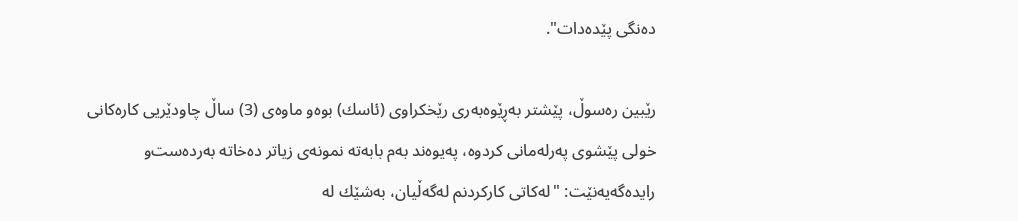ده‌نگی‌ پێده‌دات".

رێبین ره‌سوڵ‌، پێشتر به‌ڕێوه‌به‌ری‌ رێخكراوی‌ (ئاسك) بوه‌‌و ماوه‌ی‌ (3) ساڵ‌ چاودێریی‌ كاره‌كانی‌ خولی‌ پێشوی‌ په‌رله‌مانی‌ كردوه‌، په‌یوه‌ند به‌م بابه‌ته‌ نمونه‌ی‌ زیاتر ده‌خاته‌ به‌رده‌ست‌و رایده‌گه‌یه‌نێت: "له‌كاتی‌ كاركردنم له‌گه‌ڵیان، به‌شێك له‌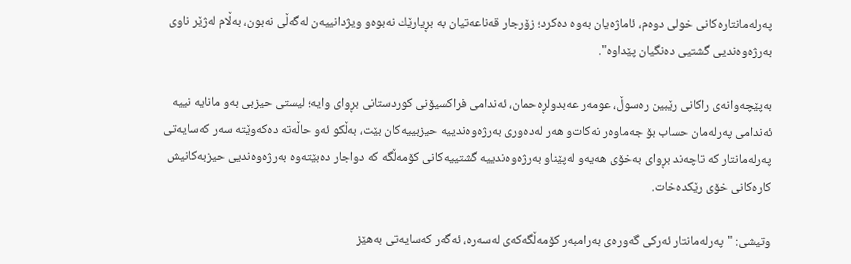په‌رله‌مانتاره‌كانی‌ خولی‌ دوه‌م، ئاماژه‌یان به‌وه‌ ده‌كرد؛ زۆرجار قه‌ناعه‌تیان به‌ بڕیارێك نه‌بوه‌‌و ویژدانییه‌ن له‌گه‌ڵی‌ نه‌بون، به‌ڵام له‌ژێر ناوی‌ به‌رژه‌وه‌ندیی‌ گشتیی‌ ده‌نگیان پێداوه‌".

به‌پێچه‌وانه‌ی‌ راكانی‌ رێبین ره‌سوڵ‌، عومه‌ر عه‌بدولڕه‌حمان، ئه‌ندامی‌ فراكسیۆنی‌ كوردستانی‌ بڕوای وایه‌؛ لیستی‌ حیزبی‌ به‌و مانایه‌ نییه‌ ئه‌ندامی‌ په‌رله‌مان حساب بۆ جه‌ماوه‌ر نه‌كات‌و هه‌ر له‌ده‌وری‌ به‌رژه‌وه‌ندییه‌ حیزبییه‌كان بێت، به‌ڵكو ئه‌و حاڵه‌ته‌ ده‌كه‌وێته‌ سه‌ر كه‌سایه‌تی‌ په‌رله‌مانتار كه‌ تاچه‌ند بڕوای‌ به‌خۆی‌ هه‌یه‌‌و له‌پێناو به‌رژه‌وه‌ندییه‌ گشتییه‌كانی‌ كۆمه‌ڵگه‌ كه‌ دواجار ده‌بێته‌وه‌ به‌رژه‌وه‌ندیی‌ حیزبه‌كانیش كاره‌كانی‌ خۆی‌ رێكده‌خات.

وتیشی‌: "په‌رله‌مانتار ئه‌ركی‌ گه‌وره‌ی‌ به‌رامبه‌ر كۆمه‌ڵگه‌كه‌ی‌ له‌سه‌ره‌، ئه‌گه‌ر كه‌سایه‌تی‌ به‌هێز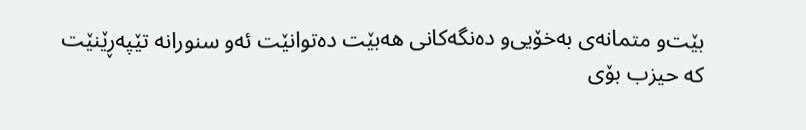بێت‌و متمانه‌ی‌ به‌خۆیی‌‌و ده‌نگه‌كانی‌ هه‌بێت ده‌توانێت ئه‌و سنورانه‌ تێپه‌ڕێنێت كه‌ حیزب بۆی‌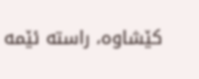كێشاوه‌، راسته‌ ئێمه‌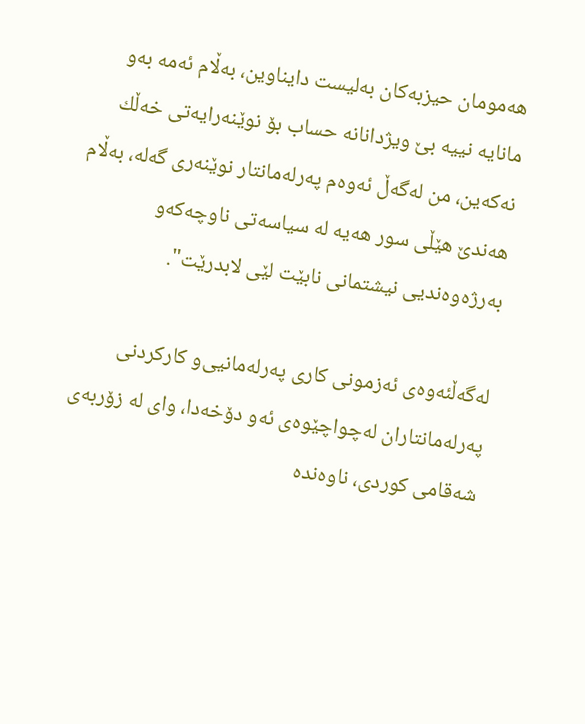هه‌مومان حیزبه‌كان به‌لیست دایناوین، به‌ڵام ئه‌مه‌ به‌و مانایه‌ نییه‌ بێ ویژدانانه‌ حساب بۆ نوێنه‌رایه‌تی‌ خه‌ڵك نه‌كه‌ین، من له‌گه‌ڵ‌ ئه‌وه‌م په‌رله‌مانتار نوێنه‌ری‌ گه‌له‌، به‌ڵام هه‌ندێ‌ هێڵی‌ سور هه‌یه‌ له‌ سیاسه‌تی‌ ناوچه‌كه‌‌و به‌رژه‌وه‌ندیی‌ نیشتمانی‌ نابێت لێی‌ لابدرێت".

له‌گه‌ڵئه‌وه‌ی‌ ئه‌زمونی‌ كاری‌ په‌رله‌مانیی‌‌و كاركردنی‌ په‌رله‌مانتاران له‌چواچێوه‌ی‌ ئه‌و دۆخه‌دا، وای‌ له‌ زۆربه‌ی‌ شه‌قامی‌ كوردی‌، ناوه‌نده‌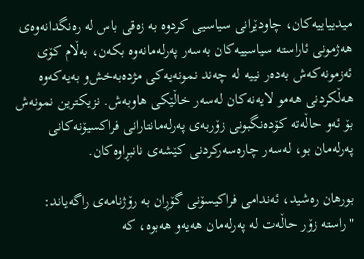میدییاییه‌كان، چاودێرانی‌ سیاسیی‌ كردوه‌ به‌ زه‌قی‌ باس له‌ ره‌نگدانه‌وه‌ی‌ هه‌ژمونی‌ ئاراسته‌ سیاسییه‌كان به‌سه‌ر په‌رله‌مانه‌وه‌ بكه‌ن، به‌ڵام كۆی‌ ئه‌زمونه‌كه‌ش به‌ده‌ر نییه‌ له‌ چه‌ند نمونه‌یه‌كی‌ مژده‌به‌خش‌و به‌یه‌كه‌وه‌ هه‌ڵكردنی‌ هه‌مو لایه‌نه‌كان له‌سه‌ر خاڵێكی‌ هاوبه‌ش. نزیكترین نمونه‌ش بۆ ئه‌و حاڵه‌ته‌ كۆده‌نگبونی‌ زۆربه‌ی‌ په‌رله‌مانتارانی‌ فراكسیۆنه‌كانی‌ په‌رله‌مان بو، له‌سه‌ر چاره‌سه‌ركردنی‌ كێشه‌ی‌ نانبڕاوه‌كان.

بورهان ره‌شید، ئه‌ندامی‌ فراكیسۆنی‌ گۆڕان به‌ رۆژنامه‌ی‌ راگه‌یاند: "راسته‌ زۆر حاڵه‌ت له‌ په‌رله‌مان هه‌یه‌‌و هه‌بوه‌، كه‌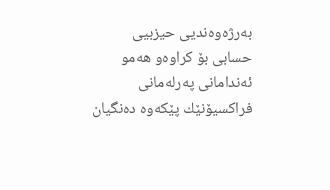به‌رژه‌وه‌ندیی‌ حیزبیی‌ حسابی بۆ كراوه‌‌و هه‌مو ئه‌ندامانی‌ په‌رله‌مانی‌ فراكسیۆنێك پێكه‌وه‌ ده‌نگیان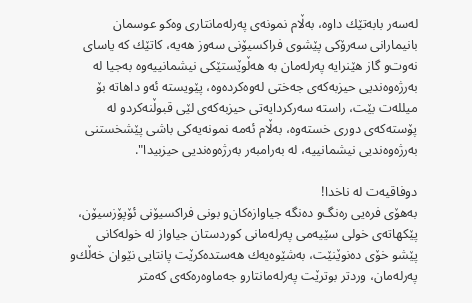له‌سه‌ر بابه‌تێك داوه‌، به‌ڵام نمونه‌ی‌ په‌رله‌مانتاری‌ وه‌كو عوسمان بانیمارانی‌ سه‌رۆكی‌ پێشوی‌ فراكسیۆنی‌ سه‌وز هه‌یه‌، كاتێك كه‌ یاسای‌ نه‌وت‌و گاز هێنرایه‌ په‌رله‌مان به‌ هه‌ڵوێستێكی‌ نیشمانییه‌وه‌ به‌جیا له‌ به‌رژه‌وه‌ندیی‌ حیزبه‌كه‌ی‌ جه‌ختی له‌وه‌كرده‌وه‌، پێویسته‌ ئه‌و داهاته‌ بۆ میلله‌ت بێت، راسته‌ سه‌ركردایه‌تی‌ حیزبه‌كه‌ی‌ لێی‌ قبوڵنه‌كرد‌و له‌ پۆسته‌كه‌ی‌ دوری‌ خسته‌وه‌، به‌ڵام ئه‌مه‌ نمونه‌یه‌كی‌ باشی‌ پێشخستنی‌ به‌رژه‌وه‌ندیی‌ نیشمانییه‌، له‌ به‌رامبه‌ر به‌رژه‌وه‌ندیی‌ حیزبیدا".

دوفاقیه‌ت له‌ ناخدا!
به‌هۆی‌ فره‌یی‌ ره‌نگ‌و ده‌نگه‌ جیاوازه‌كان‌و بونی‌ فراكسیۆنی‌ ئۆپۆزسیۆن، پێكهاته‌ی‌ خولی‌ سێیه‌می‌ په‌رله‌مانی‌ كوردستان جیاواز له‌ خوله‌كانی‌ پێشو خۆی‌ ده‌نوێنێت، به‌شێوه‌یه‌ك هه‌ستده‌كرێت پانتایی‌ نێوان خه‌ڵك‌و په‌رله‌مان، وردتر بوترێت په‌رله‌مانتار‌و جه‌ماوه‌ره‌كه‌ی‌ كه‌متر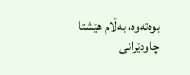بوه‌ته‌وه‌، به‌ڵام هێشتا چاودێرانی‌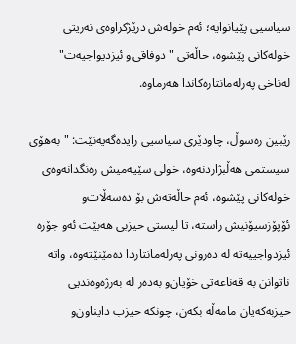سیاسیی‌ پێیانوایه‌؛ ئه‌م خوله‌ش درێژكراوه‌ی‌ نه‌ریتی‌ خوله‌كانی‌ پێشوه‌، حاڵه‌تی‌ "دوفاقی‌‌و ئیزدیواجیه‌ت" له‌ناخی‌ په‌رله‌مانتاره‌كاندا هه‌رماوه‌.

رێبین ره‌سوڵ‌، چاودێری‌ سیاسیی‌ رایده‌گه‌یه‌نێت: "به‌هۆی‌ سیستمی‌ هه‌ڵبژاردنه‌وه‌، خولی‌ سێیه‌میش ره‌نگدانه‌وه‌ی‌ خوله‌كانی‌ پێشوه‌، ئه‌م حاڵه‌ته‌ش بۆ ده‌سه‌ڵات‌و ئۆپۆزسیۆنیش راسته‌، تا لیستی‌ حیزبی‌ هه‌بێت ئه‌و جۆره‌ ئیزدواجییه‌ته‌ له‌ ده‌رونی‌ په‌رله‌مانتاردا ده‌مێنێته‌وه‌، واته‌ ناتوانن به‌ قه‌ناعه‌تی‌ خۆیان‌و به‌ده‌ر له‌ به‌رژه‌وه‌ندیی‌ حیزبه‌كه‌یان مامه‌ڵه‌ بكه‌ن، چونكه‌ حیزب دایناون‌و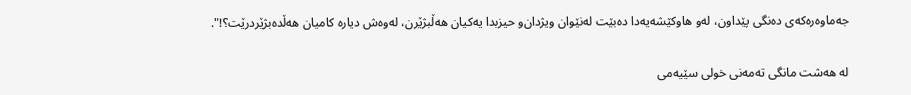جه‌ماوه‌ره‌كه‌ی‌ ده‌نگی پێداون، له‌و هاوكێشه‌یه‌دا ده‌بێت له‌نێوان ویژدان‌و حیزبدا یه‌كیان هه‌ڵبژێرن، له‌وه‌ش دیاره‌ كامیان هه‌ڵده‌بژێردرێت؟!".

له‌ هه‌شت مانگی‌ ته‌مه‌نی‌ خولی‌ سێیه‌می‌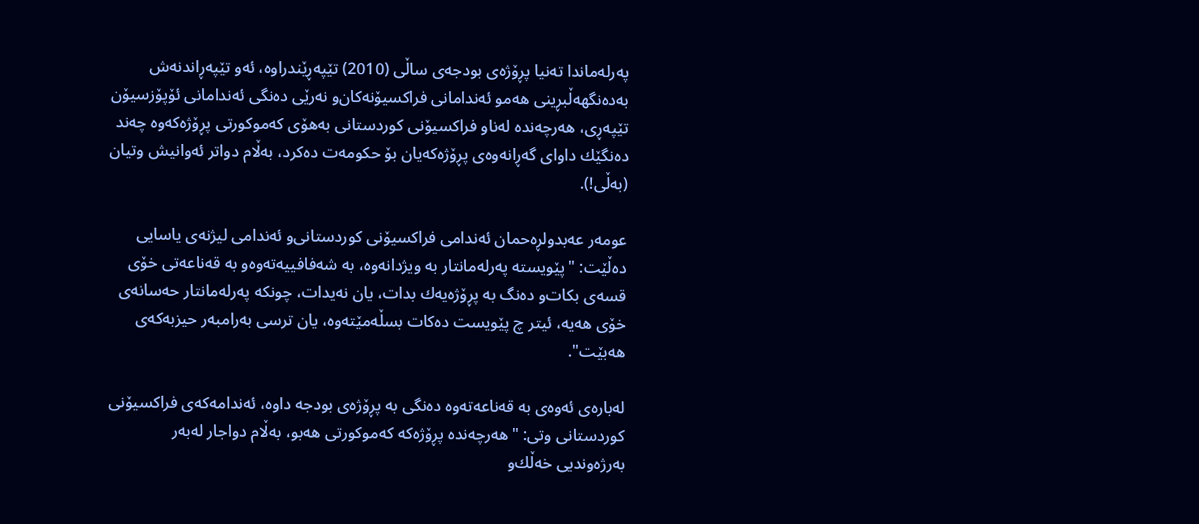په‌رله‌ماندا ته‌نیا پڕۆژه‌ی‌ بودجه‌ی‌ ساڵی‌ (2010) تێپه‌ڕێندراوه‌، ئه‌و تێپه‌ڕاندنه‌ش به‌ده‌نگهه‌ڵبڕینی‌ هه‌مو ئه‌ندامانی‌ فراكسیۆنه‌كان‌و نه‌رێی‌ ده‌نگی‌ ئه‌ندامانی‌ ئۆپۆزسیۆن تێپه‌ڕی‌، هه‌رچه‌نده‌ له‌ناو فراكسیۆنی‌ كوردستانی‌ به‌هۆی‌ كه‌موكورتی‌ پڕۆژه‌كه‌وه‌ چه‌ند ده‌نگێك داوای‌ گه‌ڕانه‌وه‌ی‌ پڕۆژه‌كه‌یان بۆ حكومه‌ت ده‌كرد، به‌ڵام دواتر ئه‌وانیش وتیان (به‌ڵی‌!).

عومه‌ر عه‌بدولڕه‌حمان ئه‌ندامی‌ فراكسیۆنی‌ كوردستانی‌‌و ئه‌ندامی‌ لیژنه‌ی‌ یاسایی‌ ده‌ڵێت: "پێویسته‌ په‌رله‌مانتار به‌ ویژدانه‌‌وه‌، به‌ شه‌فافییه‌ته‌وه‌‌و به‌ قه‌ناعه‌تی‌ خۆی‌ قسه‌ی‌ بكات‌و ده‌نگ به‌ پڕۆژه‌یه‌ك بدات، یان نه‌یدات، چونكه‌ په‌رله‌مانتار حه‌سانه‌ی‌ خۆی‌ هه‌یه‌، ئیتر چ پێویست ده‌كات بسڵه‌مێته‌وه‌، یان ترسی‌ به‌رامبه‌ر حیزبه‌كه‌ی‌ هه‌بێت".

له‌باره‌ی‌ ئه‌وه‌ی‌ به‌ قه‌ناعه‌ته‌وه‌ ده‌نگی‌ به‌ پڕۆژه‌ی‌ بودجه‌ داوه‌، ئه‌ندامه‌كه‌ی‌ فراكسیۆنی‌ كوردستانی‌ وتی‌: "هه‌رچه‌نده‌ پڕۆژه‌كه‌ كه‌موكورتی‌ هه‌بو، به‌ڵام دواجار له‌به‌ر به‌رژه‌وندیی‌ خه‌ڵك‌و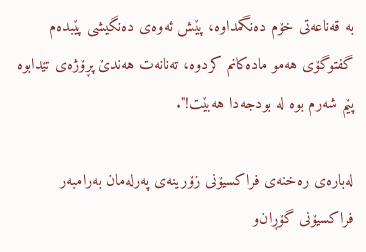به‌ قه‌ناعه‌تی‌ خۆم ده‌نگمداوه‌، پێش ئه‌وه‌ی‌ ده‌نگیشی‌ پێبده‌م گفتوگۆی‌ هه‌مو ماده‌كانم كردوه‌، ته‌نانه‌ت هه‌ندێ‌ پڕۆژه‌ی‌ تێدابوه‌ پێم شه‌رم بوه‌ له‌ بودجه‌دا هه‌بێت!".

له‌باره‌ی‌ ره‌خنه‌ی‌ فراكسیۆنی‌ زۆرینه‌ی‌ په‌رله‌مان به‌رامبه‌ر فراكسیۆنی‌ گۆڕان‌و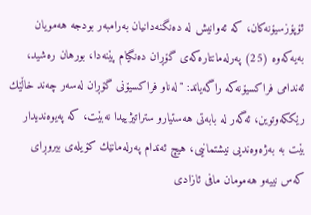ئۆپۆزسیۆنه‌كان، كه‌ ئه‌وانیش له‌ ده‌نگنه‌دانیان به‌رامبه‌ر بودجه‌ هه‌مویان به‌یه‌كه‌وه‌ (25) په‌رله‌مانتاره‌كه‌ی‌ گۆڕان ده‌نگیام پێنه‌دا، بورهان ره‌شید، ئه‌ندامی‌ فراكسیۆنه‌كه‌ راگه‌یاند: "له‌ناو فراكسیۆنی‌ گۆڕان له‌سه‌ر چه‌ند خاڵێك رێككه‌وتوین، ئه‌گه‌ر له‌ بابه‌تی‌ هه‌ستیار‌و ستراتیژییدا نه‌بێت، كه‌ په‌یوه‌ندیدار بێت به‌ به‌ژه‌وه‌ندیی‌ نیشتمانیی‌، هیچ ئه‌ندام په‌رله‌مانێك كۆیله‌ی‌ بیروڕای‌ كه‌س نییه‌‌و هه‌مومان مافی‌ ئازادی‌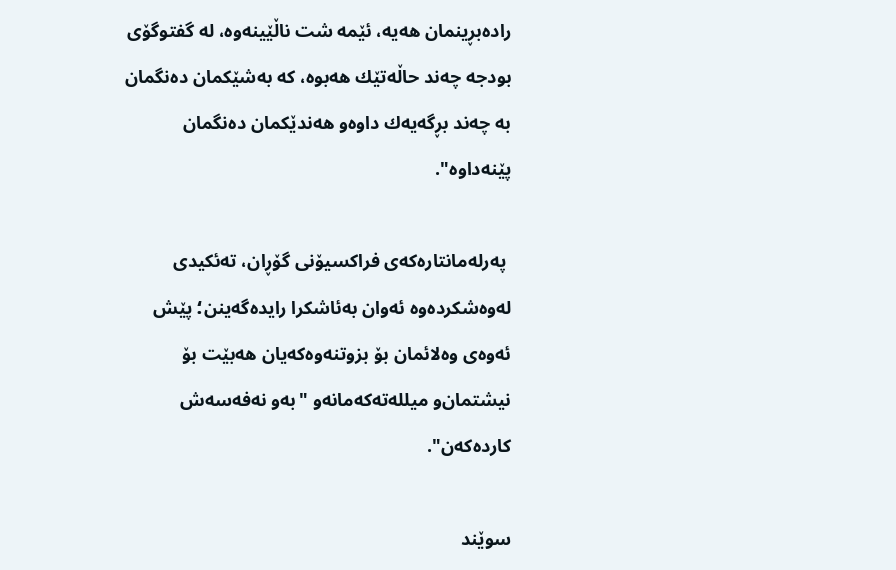راده‌بڕینمان هه‌یه‌، ئێمه‌ شت ناڵێینه‌وه‌، له‌ گفتوگۆی‌ بودجه‌ چه‌ند حاڵه‌تێك هه‌بوه‌، كه‌ به‌شێكمان ده‌نگمان به‌ چه‌ند بڕگه‌یه‌ك داوه‌‌و هه‌ندێكمان ده‌نگمان پێنه‌داوه‌".

 په‌رله‌مانتاره‌كه‌ی‌ فراكسیۆنی‌ گۆڕان، ته‌ئكیدی‌ له‌وه‌شكرده‌وه‌ ئه‌وان به‌ئاشكرا رایده‌گه‌ینن؛ پێش ئه‌وه‌ی‌ وه‌لائمان بۆ بزوتنه‌وه‌كه‌یان هه‌بێت بۆ نیشتمان‌و میلله‌ته‌كه‌مانه‌‌و "به‌و نه‌فه‌سه‌ش كارده‌كه‌ن".

سوێند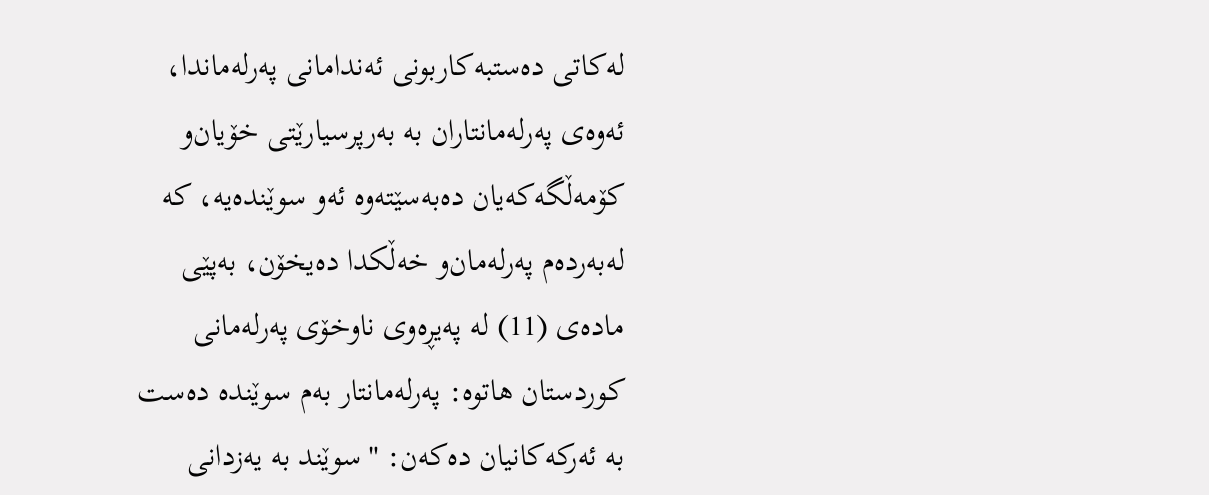له‌كاتی‌ ده‌ستبه‌كاربونی‌ ئه‌ندامانی‌ په‌رله‌ماندا، ئه‌وه‌ی‌ په‌رله‌مانتاران به‌ به‌رپرسیارێتی‌ خۆیان‌و كۆمه‌ڵگه‌كه‌یان ده‌به‌سێته‌وه‌ ئه‌و سوێنده‌یه‌، كه‌ له‌به‌رده‌م په‌رله‌مان‌و خه‌ڵكدا ده‌یخۆن، به‌پێی‌ ماده‌ی‌ (11) له‌ په‌یڕه‌وی‌ ناوخۆی‌ په‌رله‌مانی‌ كوردستان هاتوه‌: په‌رله‌مانتار به‌م سوێنده‌ ده‌ست به‌ ئه‌ركه‌كانیان ده‌كه‌ن: "سوێند به‌ یه‌زدانی‌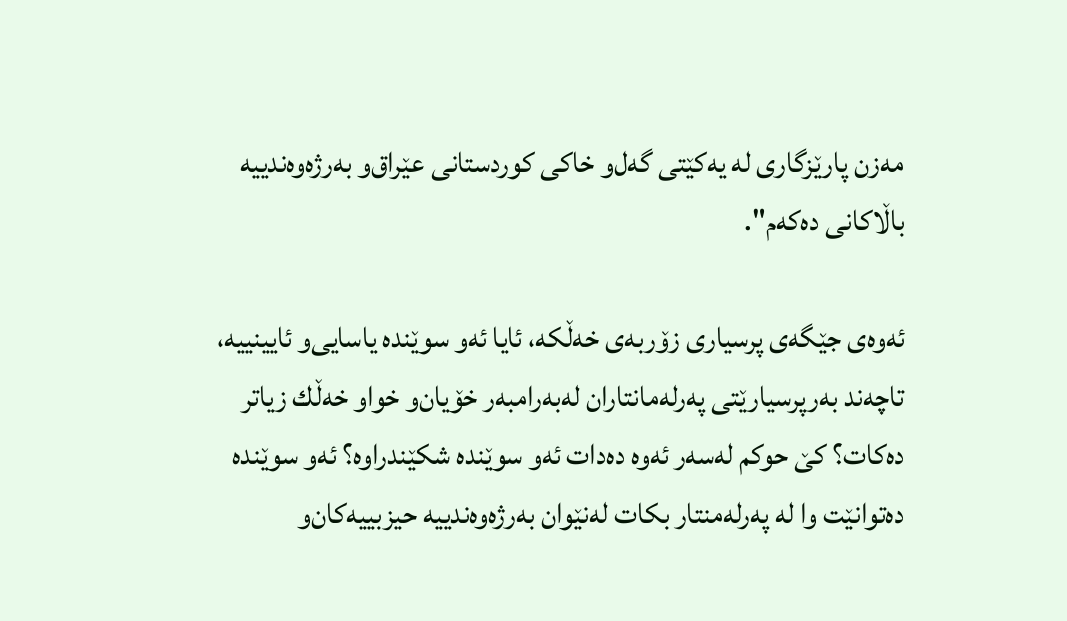مه‌زن پارێزگاری‌ له‌ یه‌كێتی‌ گه‌ل‌و خاكی‌ كوردستانی‌ عێراق‌و به‌رژه‌وه‌ندییه‌ باڵاكانی‌ ده‌كه‌م".

ئه‌وه‌ی‌ جێگه‌ی‌ پرسیاری‌ زۆربه‌ی‌ خه‌ڵكه‌، ئایا ئه‌و سوێنده‌ یاسایی‌‌و ئایینییه‌، تاچه‌ند به‌رپرسیارێتی‌ په‌رله‌مانتاران له‌به‌رامبه‌ر خۆیان‌و خوا‌و خه‌ڵك زیاتر ده‌كات؟ كێ‌ حوكم له‌سه‌ر ئه‌وه‌ ده‌دات ئه‌و سوێنده‌ شكێندراوه‌؟ ئه‌و سوێنده‌ ده‌توانێت وا له‌ په‌رله‌منتار بكات له‌نێوان به‌رژه‌وه‌ندییه‌ حیزبییه‌كان‌و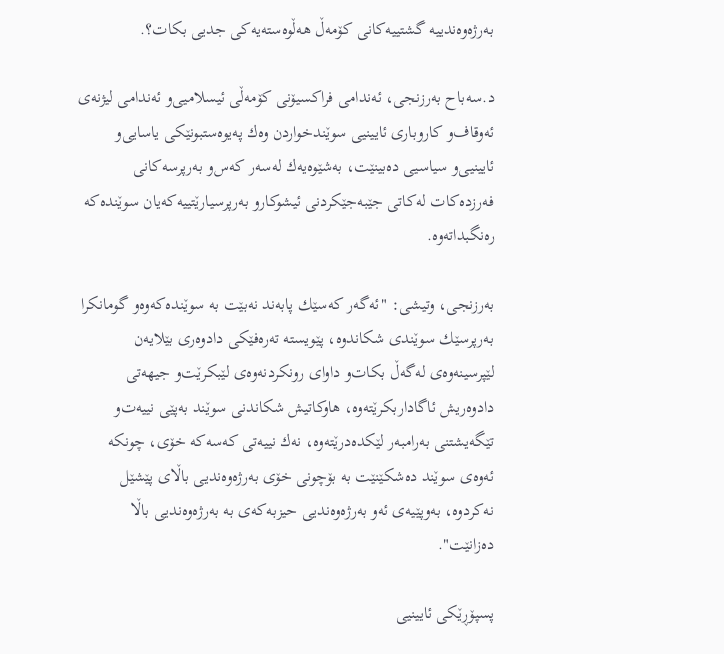به‌رژه‌وه‌ندییه‌ گشتییه‌كانی‌ كۆمه‌ڵ‌ هه‌ڵوه‌سته‌یه‌كی‌ جدیی‌ بكات؟.

د.سه‌باح به‌رزنجی‌، ئه‌ندامی‌ فراكسیۆنی‌ كۆمه‌ڵی‌ ئیسلامیی‌‌و ئه‌ندامی‌ لیژنه‌ی‌ ئه‌وقاف‌و كاروباری‌ ئایینیی‌ سوێندخواردن وه‌ك په‌یوه‌ستبونێكی‌ یاسایی‌‌و ئایینیی‌‌و سیاسیی‌ ده‌بینێت، به‌شێوه‌یه‌ك له‌سه‌ر كه‌س‌و به‌رپرسه‌كانی‌ فه‌رزده‌كات له‌كاتی‌ جێبه‌جێكردنی‌ ئیشوكار‌و به‌رپرسیارێتییه‌كه‌یان سوێنده‌كه‌ ره‌نگبداته‌وه‌.

به‌رزنجی‌، وتیشی‌: "ئه‌گه‌ر كه‌سێك پابه‌ند نه‌بێت به‌ سوێنده‌كه‌وه‌‌و گومانكرا به‌رپرسێك سوێندی‌ شكاندوه‌، پێویسته‌ ته‌ره‌فێكی‌ دادوه‌ری‌ بێلایه‌ن لێپرسینه‌وه‌ی‌ له‌گه‌ڵ‌ بكات‌و داوای‌ رونكردنه‌وه‌ی‌ لێبكرێت‌و جیهه‌تی‌ دادوه‌ریش ئاگاداربكرێته‌وه‌، هاوكاتیش شكاندنی‌ سوێند به‌پێی‌ نییه‌ت‌و تێگه‌یشتنی‌ به‌رامبه‌ر لێكده‌درێته‌وه‌، نه‌ك نییه‌تی‌ كه‌سه‌كه‌ خۆی‌، چونكه‌ ئه‌وه‌ی‌ سوێند ده‌شكێنێت به‌ بۆچونی‌ خۆی‌ به‌رژه‌وه‌ندیی‌ باڵای‌ پێشێل نه‌كردوه‌، به‌وپێیه‌ی‌ ئه‌و به‌رژه‌وه‌ندیی‌ حیزبه‌كه‌ی‌ به‌ به‌رژه‌وه‌ندیی‌ باڵا ده‌زانێت".

پسپۆڕێكی‌ ئایینیی‌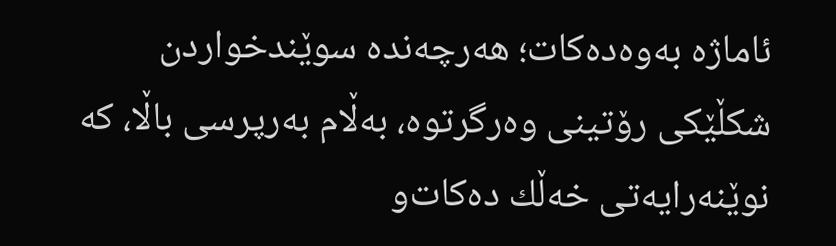ئاماژه‌ به‌وه‌ده‌كات؛ هه‌رچه‌نده‌ سوێندخواردن شكڵێكی‌ رۆتینی‌ وه‌رگرتوه‌، به‌ڵام به‌رپرسی‌ باڵا، كه‌ نوێنه‌رایه‌تی‌ خه‌ڵك ده‌كات‌و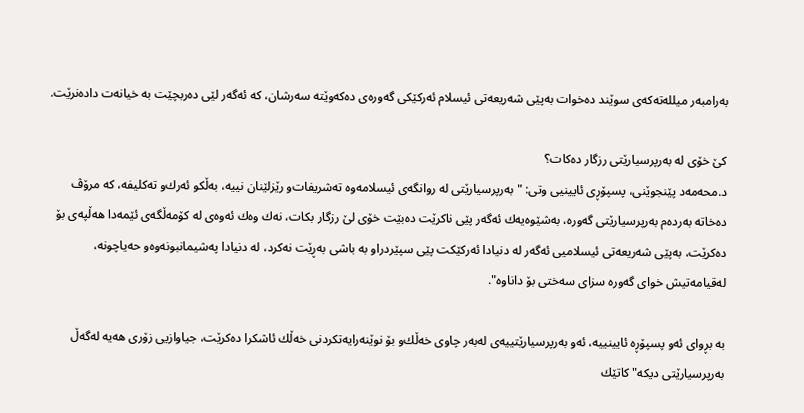به‌رامبه‌ر میلله‌ته‌كه‌ی‌ سوێند ده‌خوات به‌پێی‌ شه‌ریعه‌تی‌ ئیسلام ئه‌ركێكی‌ گه‌وره‌ی‌ ده‌كه‌وێته‌ سه‌رشان، كه‌ ئه‌گه‌ر لێی‌ ده‌ربچێت به‌ خیانه‌ت داده‌نرێت.

كێ‌ خۆی‌ له‌ به‌رپرسیارێتی‌ رزگار ده‌كات؟
د.محه‌مه‌د پێنجوێنی‌، پسپۆڕی‌ ئایینیی‌ وتی‌: "به‌رپرسیارێتی‌ له‌ روانگه‌ی‌ ئیسلامه‌وه‌ ته‌شریفات‌و رێزلێنان نییه‌، به‌ڵكو ئه‌رك‌و ته‌كلیفه‌، كه‌ مرۆڤ ده‌خاته‌ به‌رده‌م به‌رپرسیارێتی‌ گه‌وره‌، به‌شێوه‌یه‌ك ئه‌گه‌ر پێی‌ ناكرێت ده‌بێت خۆی‌ لێ رزگار بكات، نه‌ك وه‌ك ئه‌وه‌ی‌ له‌ كۆمه‌ڵگه‌ی‌ ئێمه‌دا هه‌ڵپه‌ی‌ بۆ ده‌كرێت، به‌پێی‌ شه‌ریعه‌تی‌ ئیسلامیی‌ ئه‌گه‌ر له‌ دنیادا ئه‌ركێكت پێی‌ سپێردرا‌و به‌ باشی‌ به‌ڕێت نه‌كرد، له‌ دنیادا په‌شیمانبونه‌وه‌‌و حه‌یاچونه‌، له‌قیامه‌تیش خوای‌ گه‌وره‌ سزای‌ سه‌ختی‌ بۆ داناوه‌".

به‌ بڕوای‌ ئه‌و پسپۆڕه‌ ئایینییه‌، ئه‌و به‌رپرسیارێتییه‌ی‌ له‌به‌ر چاوی‌ خه‌ڵك‌و بۆ نوێنه‌رایه‌تكردنی‌ خه‌ڵك ئاشكرا ده‌كرێت، جیاوازیی‌ زۆری‌ هه‌یه‌ له‌گه‌ڵ‌ به‌رپرسیارێتی‌ دیكه‌" كاتێك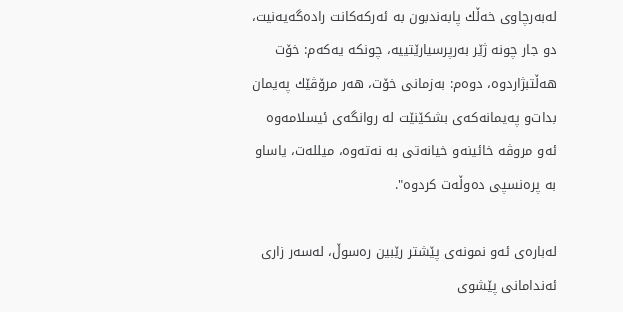له‌به‌رچاوی‌ خه‌ڵك پابه‌ندبون به‌ ئه‌ركه‌كانت راده‌گه‌یه‌نیت، دو جار چونه‌ ژێر به‌رپرسیارێتییه‌، چونكه‌ یه‌كه‌م: خۆت هه‌ڵتبژاردوه‌، دوه‌م: به‌زمانی‌ خۆت، هه‌ر مرۆڤێك په‌یمان بدات‌و په‌یمانه‌كه‌ی‌ بشكێنێت له‌ روانگه‌ی‌ ئیسلامه‌وه‌ ئه‌و مروڤه‌ خائینه‌‌و خیانه‌تی‌ به‌ نه‌ته‌وه‌، میلله‌ت، یاسا‌و به‌ پره‌نسپی‌ ده‌وڵه‌ت كردوه‌".

له‌باره‌ی‌ ئه‌و نمونه‌ی‌ پێشتر رێبین ره‌سوڵ‌، له‌سه‌ر زاری‌ ئه‌ندامانی‌ پێشوی‌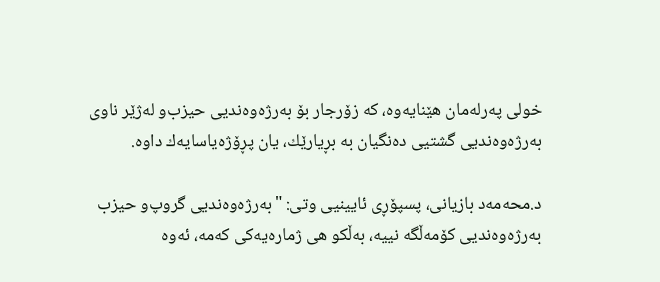خولی‌ په‌رله‌مان هێنایه‌وه‌، كه‌ زۆرجار بۆ به‌رژه‌وه‌ندیی‌ حیزب‌و له‌ژێر ناوی‌ به‌رژه‌وه‌ندیی‌ گشتیی‌ ده‌نگیان به‌ بڕیارێك، یان پڕۆژه‌یاسایه‌ك داوه‌.

د.محه‌مه‌د بازیانی‌، پسپۆڕی‌ ئایینیی‌ وتی‌: "به‌رژه‌وه‌ندیی‌ گروپ‌و حیزب به‌رژه‌وه‌ندیی‌ كۆمه‌ڵگه‌ نییه‌، به‌ڵكو هی‌ ژماره‌یه‌كی‌ كه‌مه‌، ئه‌وه‌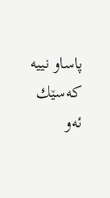پاساو نییه‌ كه‌سێك ئه‌و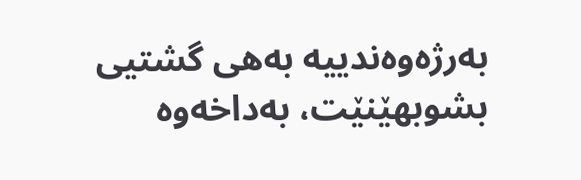به‌رژه‌وه‌ندییه‌ به‌هی‌ گشتیی‌ بشوبهێنێت، به‌داخه‌وه‌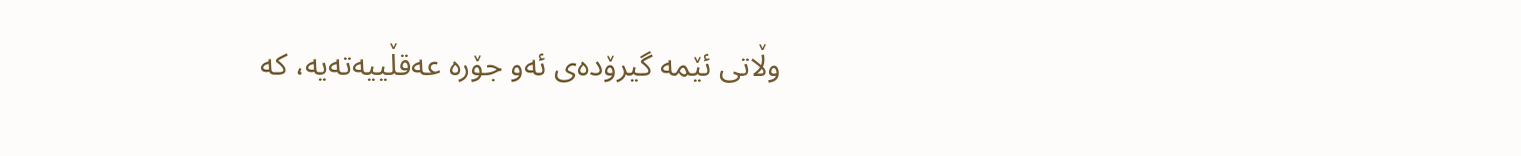وڵاتی‌ ئێمه‌ گیرۆده‌ی‌ ئه‌و جۆره‌ عه‌قڵییه‌ته‌یه‌، كه‌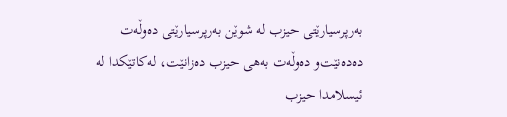به‌رپرسیارێتی‌ حیزب له‌ شوێن به‌رپرسیارێتی ده‌وڵه‌ت ده‌ده‌نێت‌و ده‌وڵه‌ت به‌هی‌ حیزب ده‌زانێت، له‌كاتێكدا له‌ ئیسلامدا حیزب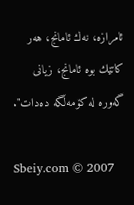ئامرازه‌، نه‌ك ئامانج، هه‌ر كاتێك بوه‌ ئامانج، زیانی‌ گه‌وره‌ له‌ كۆمه‌ڵگه‌ ده‌دات".

Sbeiy.com © 2007